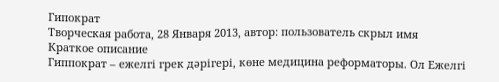Гипократ
Творческая работа, 28 Января 2013, автор: пользователь скрыл имя
Краткое описание
Гиппократ – ежелгі грек дәрігері, көне медицина реформаторы. Ол Ежелгі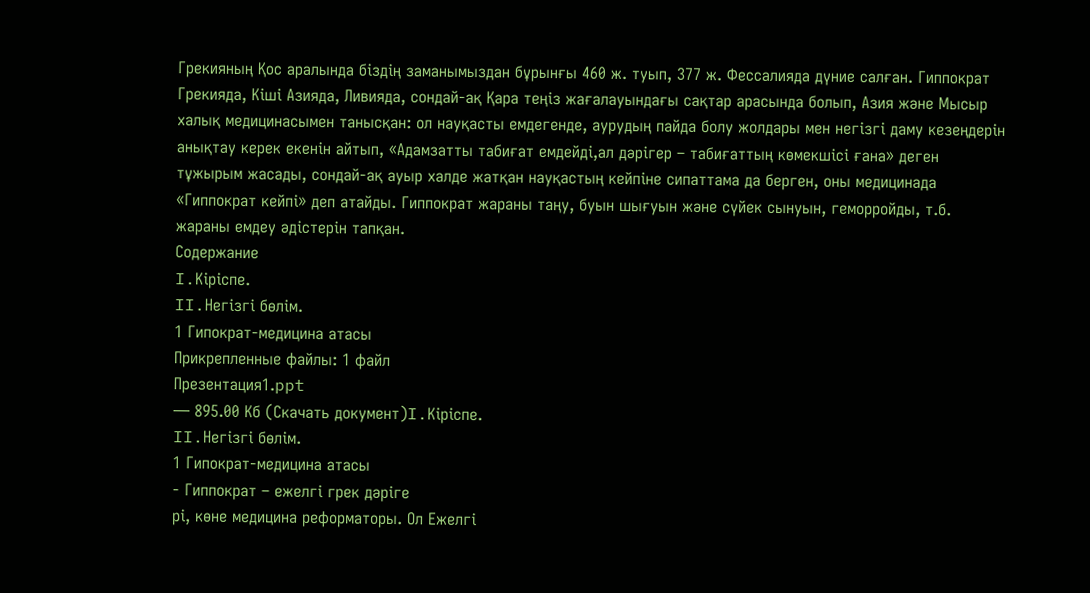Грекияның Қос аралында біздің заманымыздан бұрынғы 460 ж. туып, 377 ж. Фессалияда дүние салған. Гиппократ Грекияда, Кіші Азияда, Ливияда, сондай-ақ Қара теңіз жағалауындағы сақтар арасында болып, Азия және Мысыр халық медицинасымен танысқан: ол науқасты емдегенде, аурудың пайда болу жолдары мен негізгі даму кезеңдерін анықтау керек екенін айтып, «Адамзатты табиғат емдейді,ал дәрігер – табиғаттың көмекшісі ғана» деген тұжырым жасады, сондай-ақ ауыр халде жатқан науқастың кейпіне сипаттама да берген, оны медицинада «Гиппократ кейпі» деп атайды. Гиппократ жараны таңу, буын шығуын және сүйек сынуын, геморройды, т.б. жараны емдеу әдістерін тапқан.
Содержание
I.Кіріспе.
II.Негізгі бөлім.
1 Гипократ-медицина атасы
Прикрепленные файлы: 1 файл
Презентация1.ppt
— 895.00 Кб (Скачать документ)I.Кіріспе.
II.Негізгі бөлім.
1 Гипократ-медицина атасы
- Гиппократ – ежелгі грек дәріге
рі, көне медицина реформаторы. Ол Ежелгі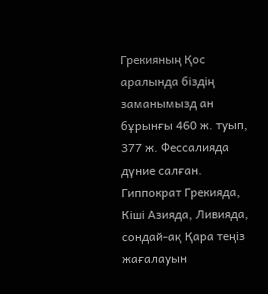Грекияның Қос аралында біздің заманымызд ан бұрынғы 460 ж. туып, 377 ж. Фессалияда дүние салған. Гиппократ Грекияда, Кіші Азияда, Ливияда, сондай-ақ Қара теңіз жағалауын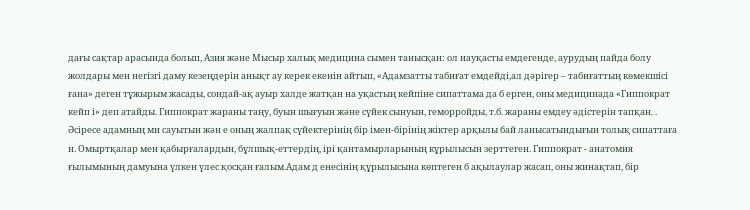дағы сақтар арасында болып, Азия және Мысыр халық медицина сымен танысқан: ол науқасты емдегенде, аурудың пайда болу жолдары мен негізгі даму кезеңдерін анықт ау керек екенін айтып, «Адамзатты табиғат емдейді,ал дәрігер – табиғаттың көмекшісі ғана» деген тұжырым жасады, сондай-ақ ауыр халде жатқан на уқастың кейпіне сипаттама да б ерген, оны медицинада «Гиппократ кейп і» деп атайды. Гиппократ жараны таңу, буын шығуын және сүйек сынуын, геморройды, т.б. жараны емдеу әдістерін тапқан. . Әсіресе адамның ми сауытын жән е оның жалпақ сүйектерінің бір імен-бірінің жіктер арқылы бай ланысатындығын толық сипаттаға н. Омыртқалар мен қабырғалардын, бұлшық-еттердің, ірі қантамырларының кұрылысын зерттеген. Гиппократ - анатомия ғылымының дамуына үлкен үлес қосқан ғалым.Адам д енесінің құрылысына көптеген б ақылаулар жасап, оны жинақтап, бір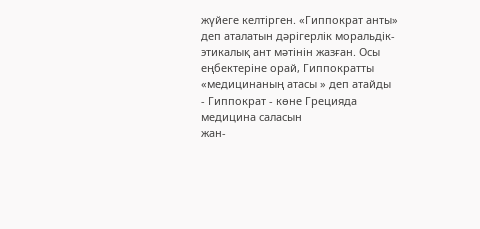жүйеге келтірген. «Гиппократ анты» деп аталатын дәрігерлік моральдік-этикалық ант мәтінін жазған. Осы еңбектеріне орай, Гиппократты «медицинаның атасы » деп атайды
- Гиппократ - көне Грецияда медицина саласын
жан-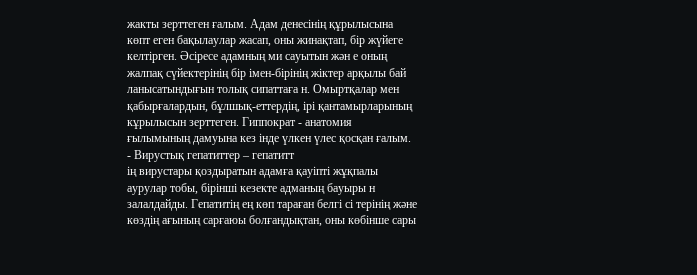жакты зерттеген ғалым. Адам денесінің құрылысына көпт еген бақылаулар жасап, оны жинақтап, бір жүйеге келтірген. Әсіресе адамның ми сауытын жән е оның жалпақ сүйектерінің бір імен-бірінің жіктер арқылы бай ланысатындығын толық сипаттаға н. Омыртқалар мен қабырғалардын, бұлшық-еттердің, ірі қантамырларының кұрылысын зерттеген. Гиппократ - анатомия ғылымының дамуына кез інде үлкен үлес қосқан ғалым.
- Вирустық гепатиттер – гепатитт
ің вирустары қоздыратын адамға қауіпті жұқпалы аурулар тобы, бірінші кезекте адманың бауыры н залалдайды. Гепатитің ең көп тараған белгі сі терінің және көздің ағының сарғаюы болғандықтан, оны көбінше сары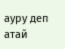ауру деп атай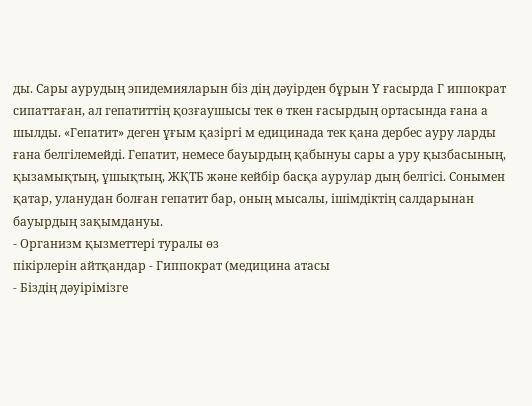ды. Сары аурудың эпидемияларын біз дің дәуірден бұрын Ү ғасырда Г иппократ сипаттаған, ал гепатиттің қозғаушысы тек ө ткен ғасырдың ортасында ғана а шылды. «Гепатит» деген ұғым қазіргі м едицинада тек қана дербес ауру ларды ғана белгілемейді. Гепатит, немесе бауырдың қабынуы сары а уру қызбасының, қызамықтың, ұшықтың, ЖҚТБ және кейбір басқа аурулар дың белгісі. Сонымен қатар, уланудан болған гепатит бар, оның мысалы, ішімдіктің салдарынан бауырдың зақымдануы.
- Организм қызметтері туралы өз
пікірлерін айтқандар - Гиппократ (медицина атасы
- Біздің дәуірімізге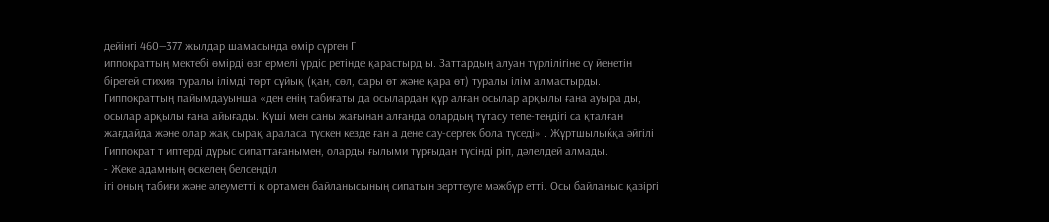дейінгі 460—377 жылдар шамасында өмір сүрген Г
иппократтың мектебі өмірді өзг ермелі үрдіс ретінде қарастырд ы. Заттардың алуан түрлілігіне сү йенетін бірегей стихия туралы ілімді төрт сұйық (қан, сөл, сары өт және қара өт) туралы ілім алмастырды. Гиппократтың пайымдауынша «ден енің табиғаты да осылардан құр алған осылар арқылы ғана ауыра ды, осылар арқылы ғана айығады. Күші мен саны жағынан алғанда олардың тұтасу тепе-теңдігі са қталған жағдайда және олар жақ сырақ араласа түскен кезде ған а дене сау-сергек бола түседі» . Жұртшылыќқа әйгілі Гиппократ т иптерді дұрыс сипаттағанымен, оларды ғылыми тұрғыдан түсінді ріп, дәлелдей алмады.
- Жеке адамның өскелең белсенділ
ігі оның табиғи және әлеуметті к ортамен байланысының сипатын зерттеуге мәжбүр етті. Осы байланыс қазіргі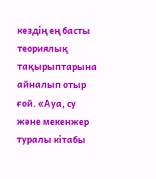кездің ең басты теориялық тақырыптарына айналып отыр ғой. «Ауа, су және мекенжер туралы кітабы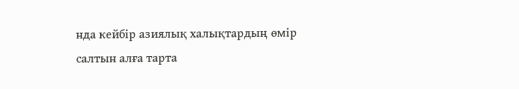нда кейбір азиялық халықтардың өмір салтын алға тарта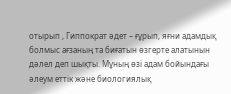отырып , Гиппократ әдет – ғұрып, яғни адамдық болмыс ағзаның та биғатын өзгерте алатынын дәлел деп шықты. Мұның өзі адам бойындағы әлеум еттік және биологиялық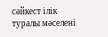сәйкест ілік туралы мәселені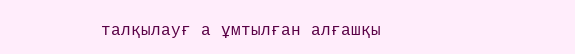талқылауғ а ұмтылған алғашқы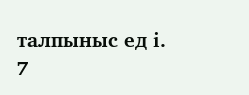талпыныс ед і.
7